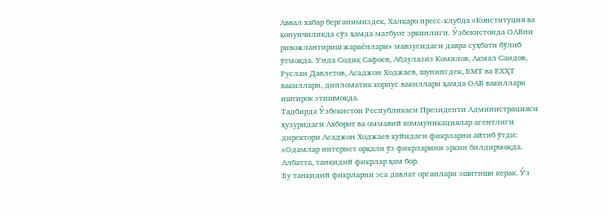Аввал хабар берганимиздек, Халқаро пресс-клубда «Конституция ва қонунчиликда сўз ҳамда матбуот эркинлиги. Ўзбекистонда ОАВни ривожлантириш жараёнлари» мавзусидаги давра суҳбати бўлиб ўтмоқда. Унда Содиқ Сафоев, Абдулазиз Комилов, Акмал Саидов, Руслан Давлетов, Асаджон Ходжаев, шунингдек, БМТ ва ЕХҲТ вакиллари, дипломатик корпус вакиллари ҳамда ОАВ вакиллари иштирок этишмоқда.
Тадбирда Ўзбекистон Республикаси Президенти Администрацияси ҳузуридаги Ахборот ва оммавий коммуникациялар агентлиги директори Асаджон Ходжаев қуйидаги фикрларни айтиб ўтди:
«Одамлар интернет орқали ўз фикрларини эркин билдирмоқда. Албатта, танқидий фикрлар ҳам бор.
Бу танқидий фикрларни эса давлат органлари эшитиши керак. Ўз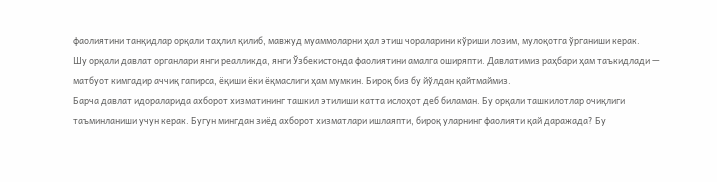фаолиятини танқидлар орқали таҳлил қилиб, мавжуд муаммоларни ҳал этиш чораларини кўриши лозим, мулоқотга ўрганиши керак.
Шу орқали давлат органлари янги реалликда, янги Ўзбекистонда фаолиятини амалга оширяпти. Давлатимиз раҳбари ҳам таъкидлади — матбуот кимгадир аччиқ гапирса, ёқиши ёки ёқмаслиги ҳам мумкин. Бироқ биз бу йўлдан қайтмаймиз.
Барча давлат идораларида ахборот хизматининг ташкил этилиши катта ислоҳот деб биламан. Бу орқали ташкилотлар очиқлиги таъминланиши учун керак. Бугун мингдан зиёд ахборот хизматлари ишлаяпти, бироқ уларнинг фаолияти қай даражада? Бу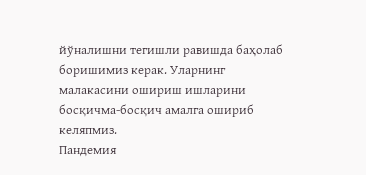йўналишни тегишли равишда баҳолаб боришимиз керак. Уларнинг малакасини ошириш ишларини босқичма-босқич амалга ошириб келяпмиз.
Пандемия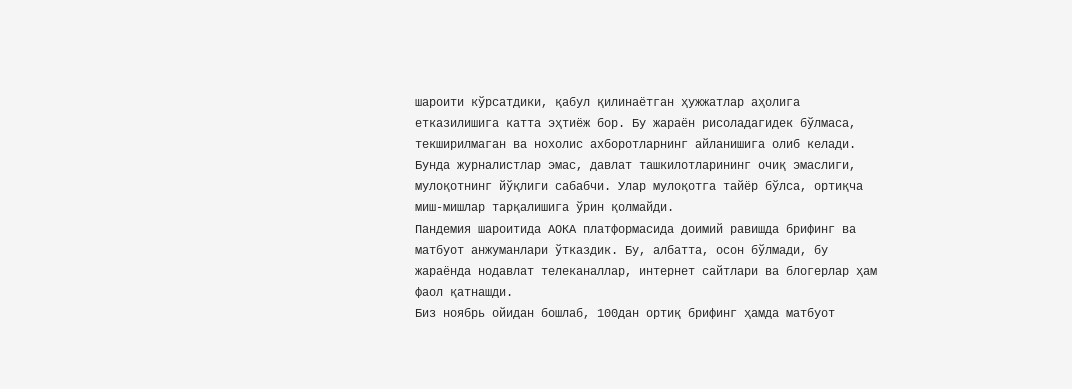шароити кўрсатдики, қабул қилинаётган ҳужжатлар аҳолига етказилишига катта эҳтиёж бор. Бу жараён рисоладагидек бўлмаса, текширилмаган ва нохолис ахборотларнинг айланишига олиб келади. Бунда журналистлар эмас, давлат ташкилотларининг очиқ эмаслиги, мулоқотнинг йўқлиги сабабчи. Улар мулоқотга тайёр бўлса, ортиқча миш-мишлар тарқалишига ўрин қолмайди.
Пандемия шароитида АОКА платформасида доимий равишда брифинг ва матбуот анжуманлари ўтказдик. Бу, албатта, осон бўлмади, бу жараёнда нодавлат телеканаллар, интернет сайтлари ва блогерлар ҳам фаол қатнашди.
Биз ноябрь ойидан бошлаб, 100дан ортиқ брифинг ҳамда матбуот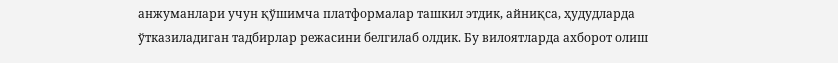анжуманлари учун қўшимча платформалар ташкил этдик, айниқса, ҳудудларда ўтказиладиган тадбирлар режасини белгилаб олдик. Бу вилоятларда ахборот олиш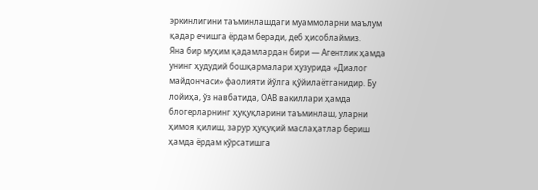эркинлигини таъминлашдаги муаммоларни маълум қадар ечишга ёрдам беради, деб ҳисоблаймиз.
Яна бир муҳим қадамлардан бири — Агентлик ҳамда унинг ҳудудий бошқармалари ҳузурида «Диалог майдончаси» фаолияти йўлга қўйилаётганидир. Бу лойиҳа, ўз навбатида, ОАВ вакиллари ҳамда блогерларнинг ҳуқуқларини таъминлаш, уларни ҳимоя қилиш, зарур ҳуқуқий маслаҳатлар бериш ҳамда ёрдам кўрсатишга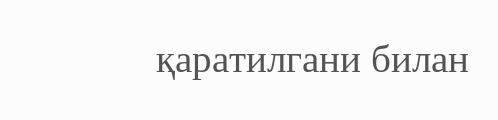қаратилгани билан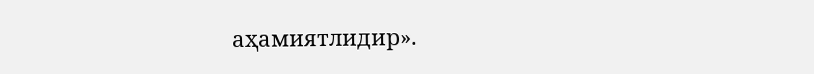аҳамиятлидир».